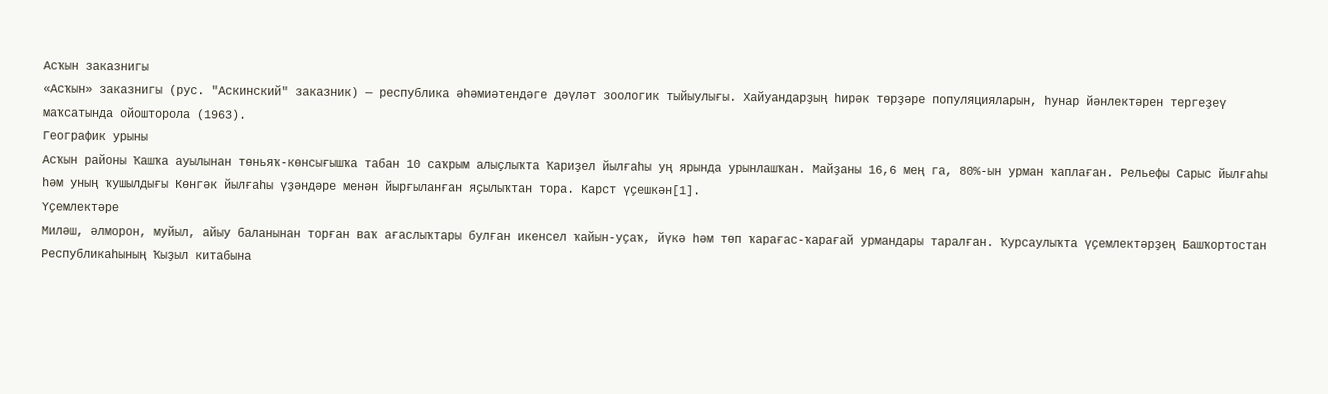Асҡын заказнигы
«Асҡын» заказнигы (рус. "Аскинский" заказник) — республика әһәмиәтендәге дәүләт зоологик тыйыулығы. Хайуандарҙың һирәк төрҙәре популяцияларын, һунар йәнлектәрен тергеҙеү маҡсатында ойошторола (1963).
Географик урыны
Асҡын районы Ҡашҡа ауылынан төньяҡ-көнсығышҡа табан 10 саҡрым алыҫлыҡта Ҡариҙел йылғаһы уң ярында урынлашҡан. Майҙаны 16,6 мең га, 80%-ын урман ҡаплаған. Рельефы Сарыс йылғаһы һәм уның ҡушылдығы Көнгәк йылғаһы үҙәндәре менән йырғыланған яҫылыҡтан тора. Карст үҫешкән[1].
Үҫемлектәре
Миләш, әлморон, муйыл, айыу баланынан торған ваҡ ағаслыҡтары булған икенсел ҡайын-уҫаҡ, йүкә һәм төп ҡарағас-ҡарағай урмандары таралған. Ҡурсаулыҡта үҫемлектәрҙең Башҡортостан Республикаһының Ҡыҙыл китабына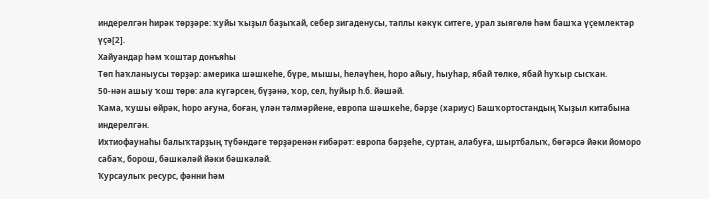индерелгән һирәк төрҙәре: ҡуйы ҡыҙыл баҙыҡай, себер зигаденусы, таплы кәкүк ситеге, урал зыягөлө һәм башҡа үҫемлектәр үҫә[2].
Хайуандар һәм ҡоштар донъяһы
Төп һаҡланыусы төрҙәр: америка шәшкеһе, бүре, мышы, һеләүһен, һоро айыу, һыуһар, ябай төлкө, ябай һуҡыр сысҡан.
50-нән ашыу ҡош төрө: ала күгәрсен, бүҙәнә, ҡор, сел, һуйыр һ.б. йәшәй.
Ҡама, ҡушы өйрәк, һоро ағуна, боған, үлән тәлмәрйене, европа шәшкеһе, бәрҙе (хариус) Башҡортостандың Ҡыҙыл китабына индерелгән.
Ихтиофаунаһы балыҡтарҙың түбәндәге төрҙәренән ғибәрәт: европа бәрҙеһе, суртан, алабуға, шыртбалыҡ, бөгәрсә йәки йоморо сабаҡ, борош, бәшкәләй йәки бәшкәләй.
Ҡурсаулыҡ ресурс, фәнни һәм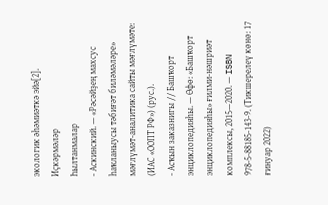экологик әһәмиәткә эйә[2].
Иҫкәрмәләр
Һылтанмалар
- Аскинский. — «Рәсәйҙең махсус һаҡланыусы тәбиғәт биләмәләре» мәғлүмәт-аналитика сайты мәғлүмәте: (ИАС «ООПТ РФ») (рус.).
- Асҡын заказнигы // Башҡорт энциклопедияһы. — Өфө: «Башҡорт энциклопедияһы» ғилми-нәшриәт комплексы, 2015—2020. — ISBN 978-5-88185-143-9. (Тикшерелеү көнө: 17 ғинуар 2022)